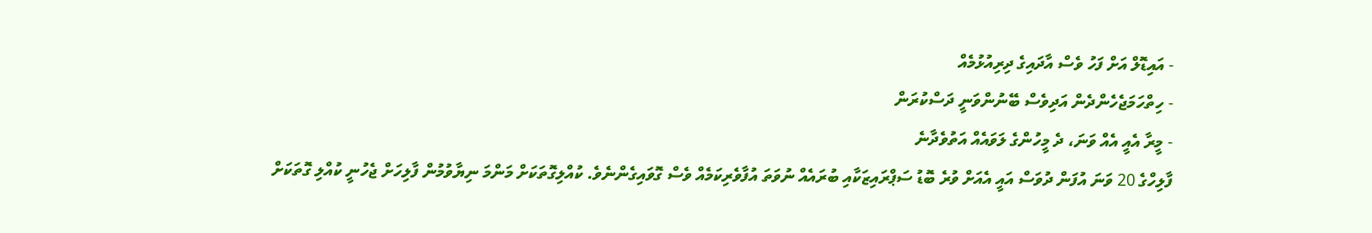- އައިޑޮލް އަށް ފަހު ވެސް އާދައިގެ ދިރިއުޅުމެއް
- ހިތްހަމަޖެހެންދެން އަދިވެސް ބޭނުންވަނީ ދަސްކުރަން
- މީރާ އެއީ އެއް ވަނަ، ދެ މީހުންގެ ލަވައެއް އަތުވެދާނެ
ފާލިހްގެ 20 ވަނަ އުފަން ދުވަސް އައީ އެއަށް ވުރެ ބޮޑު ސަޕްރައިޒަކާއި ބުރައެއް ނުވަތަ އުފާވެރިކަމެއް ވެސް ގޮވައިގެންނެވެ. ކުއްލިގޮތަކަށް މަންމަ ނިޔާވުމުން ފާލިހަށް ޖެހުނީ ކުއްލި ގޮތަކަށް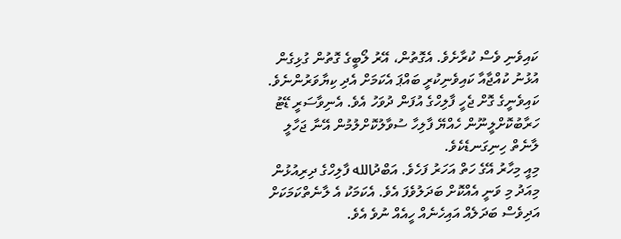ކައިވެނި ވެސް ކުރާށެވެ. އެގޮތުން، އޭރު ލޯބީގެ ގޮތުން ގުޅިގެން އުޅުނު ކުއްޖާއާ ކައިވެނިކުރީ ބައްޕަ އެކަމަށް އެދި ކިޔާވަރުންނެވެ.
ކައިވެނީގެ ގޮށް ޖެހީ ފާލިހްގެ އުފަން ދުވަހު އެވެ. އެނިވާސަރީ ޑޭޓު ހަރާބުކޮށްލީނޫން ހެއްޔޭ ފާލިހާ ސުވާލުކޮށްލުމުން އޭނާ ޖަހާލީ ލާނެތް ހިނިގަނޑެކެވެ.
މިއީ މިހާރު އޭގެ ހަތް އަހަރު ފަހެވެ. އަބްދުالله ފާލިހްގެ ދިރިއުޅުން މިއަދު މި ވަނީ އެއްކޮށް ބަދަލުވެފަ އެވެ. އެކަމަކު އެ ލާނެތްކަމަކަށް އަދިވެސް ބަދަލެއް އައިހެނެއް ހީއެއް ނުވެ އެވެ.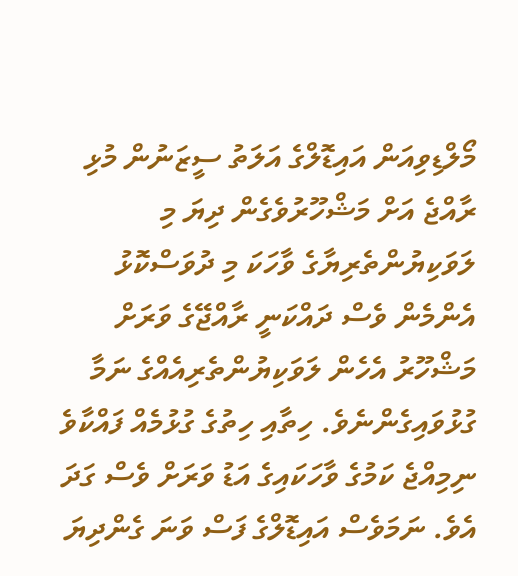މޯލްޑިވިއަން އައިޑޮލްގެ އަލަތު ސީޒަނުން މުޅި ރާއްޖެ އަށް މަޝްހޫރުވެގެން ދިޔަ މި ލަވަކިޔުންތެރިޔާގެ ވާހަކަ މި ދުވަސްކޮޅު އެންމެން ވެސް ދައްކަނީ ރާއްޖޭގެ ވަރަށް މަޝްހޫރު އެހެން ލަވަކިޔުންތެރިއެއްގެ ނަމާ ގުޅުވައިގެންނެވެ. ހިތާއި ހިތުގެ ގުޅުމެއް ފައްކާވެ ނިމިއްޖެ ކަމުގެ ވާހަކައިގެ އަޑު ވަރަށް ވެސް ގަދަ އެވެ. ނަމަވެސް އައިޑޮލްގެ ފަސް ވަނަ ގެންދިޔަ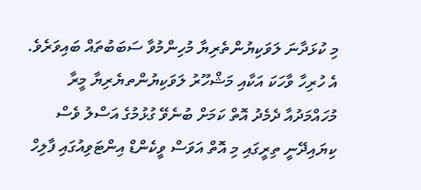މި ކުޅަދާނަ ލަވަކިޔުންތެރިޔާ މުހިންމުވާ ސަބަބުތައް ބައިވަރެވެ.
އެ ހުރިހާ ވާހަކަ އަކާއި މަޝްހޫރު ލަވަކިޔުންތޔެރިޔާ މީރާ މުހައްމަދުއާ ދެމެދު އޮތް ކަމަށް ބުނެވޭ ގުޅުމުގެ އަސްލު ވެސް ކިޔައިދޭނީ ތިރީގައި މި އޮތް އަވަސް ވީކެންޑް އިންޓަވިއުގައި ފާލިހް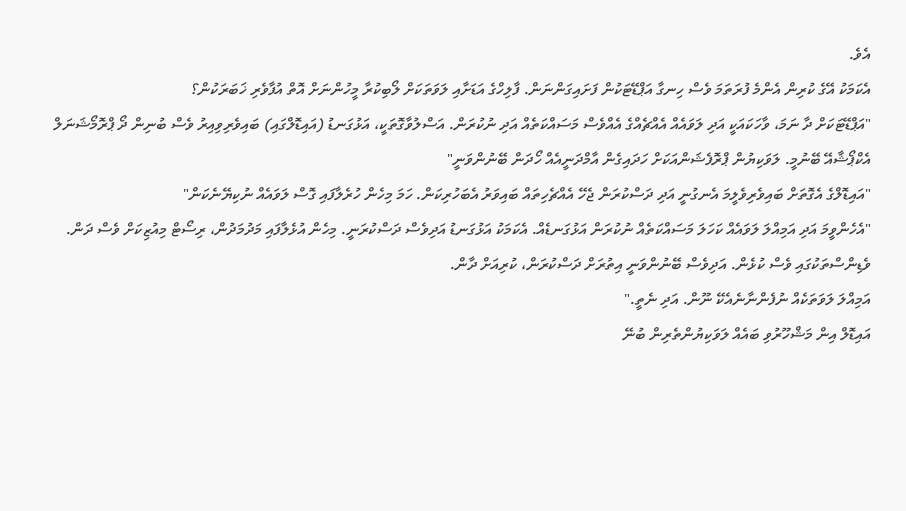އެވެ.
އެކަމަކު އޭގެ ކުރިން އެންމެ ފުރަތަމަ ވެސް ހިނގާ އަޕްޑޭޓަކުން ފަށައިގަންނަން. ފާލިހްގެ އަޑަށާއި ލަވަތަކަށް ލޯބިކުރާ މީހުންނަށް އޮތް އުފާވެރި ޚަބަރަކުން؟
"އަޕްޑޭޓަކަށް ދާ ނަމަ، ވާހަކައަކީ އަދި ލަވައެއް އެއްޗެއްގެ އެއްވެސް މަސައްކަތެއް އަދި ނުކުރަން. އަސްލުވާގޮތަކީ، އަޅުގަނޑު (އައިޑޮލްގައި) ބައިވެރިވިއިރު ވެސް ބުނިން ދޯ ޕްރޮމޯޝަނަލް އެކްޕޯޝާއޭ ބޭނުމީ. ލަވަކިޔުން ޕްރޮފެޝަންއަކަށް ހަދައިގެން އާމްދަނީއެއް ހޯދަން ބޭނުންވަނީ"
"އައިޑޮލްގެ އެގޮތަށް ބައިވެރިވެލީމަ އެނގުނީ އަދި ދަސްކުރަން ޖެހޭ އެއްޗެހިތައް ބައިވަރު އެބަހުރިކަން. ހަމަ މިހެން ހުރެލާފައި ގޮސް ލަވައެއް ނުކިޔޭނެކަން"
"އެހެންވީމަ އަދި އަމިއްލަ ލަވައެއް ކަހަލަ މަސައްކަތެއް ނުކުރަން އަޅުގަނޑެއް. އެކަމަކު އަޅުގަނޑު އަދިވެސް ދަސްކުރަނީ. މިހެން އުޅެލާފައި މަދުމަދުން، ރިސޯޓް މިއުޒިކަށް ވެސް ދަން. ވެޑިންސްތަކުގައި ވެސް ކުޅެން. އަދިވެސް ބޭނުންވަނީ އިތުރަށް ދަސްކުރަން، ކުރިއަށް ދާން.
އަމިއްލަ ލަވަތަކެއް ނުފެންނާނެއެކޭ ނޫން. އަދި ނެތީ."
އައިޑޮލް އިން މަޝްހޫރުވި ބައެއް ލަވަކިޔުންތެރިން ބުނޭ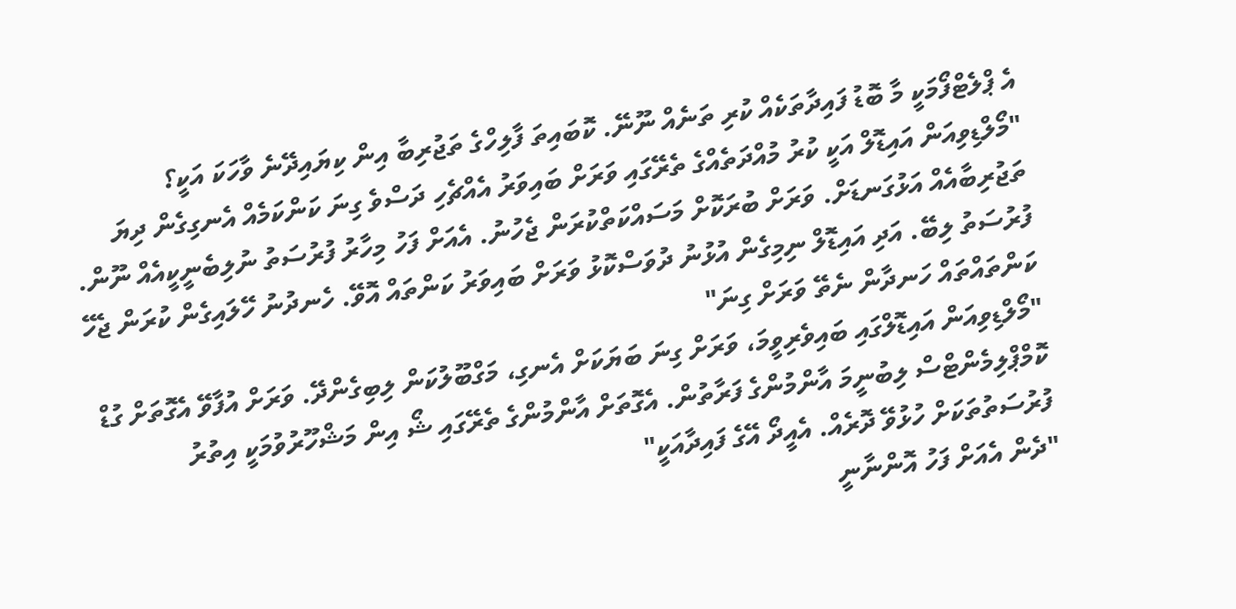އެ ޕްލެޓްފޯމަކީ މާ ބޮޑު ފައިދާތަކެއް ކުރި ތަނެއް ނޫނޭ. ކޮބައިތަ ފާލިހްގެ ތަޖުރިބާ އިން ކިޔައިދޭނެ ވާހަކަ އަކީ؟
"މޯލްޑިވިއަން އައިޑޮލް އަކީ ކުރު މުއްދަތެއްގެ ތެރޭގައި ވަރަށް ބައިވަރު އެއްޗެހި ދަސްވެ ގިނަ ކަންކަމެއް އެނގިގެން ދިޔަ ތަޖުރިބާއެއް އަޅުގަނޑަށް. ވަރަށް ބުރަކޮށް މަސައްކަތްކުރަން ޖެހުނު. އެއަށް ފަހު މިހާރު ފުރުސަތު ނުލިބެނީކީއެއް ނޫން. ފުރުސަތު ލިބޭ. އަދި އައިޑޮލް ނިމިގެން އުޅުނު ދުވަސްކޮޅު ވަރަށް ބައިވަރު ކަންތައް އޮވޭ. ހެނދުނު ހޭލައިގެން ކުރަން ޖެހޭ ކަންތައްތައް ހަނދާން ނެތޭ ވަރަށް ގިނަ"
"މޯލްޑިވިއަން އައިޑޮލްގައި ބައިވެރިވީމަ، ވަރަށް ގިނަ ބަޔަކަށް އެނގި، މަގްބޫލުކަން ލިބިގެންދޭ. ވަރަށް އުފާވޭ އެގޮތަށް ގުޑް ކޮމްޕްލިމެންޓްސް ލިބުނީމަ އާންމުންގެ ފަރާތުން. އެގޮތަށް އާންމުންގެ ތެރޭގައި ޝޯ އިން މަޝްހޫރުވުމަކީ އިތުރު ފުރުސަތުތަކަށް ހުޅުވޭ ދޮރެއް. އެއީދޯ އޭގެ ފައިދާއަކީ"
"ދެން އެއަށް ފަހު އޮންނާނީ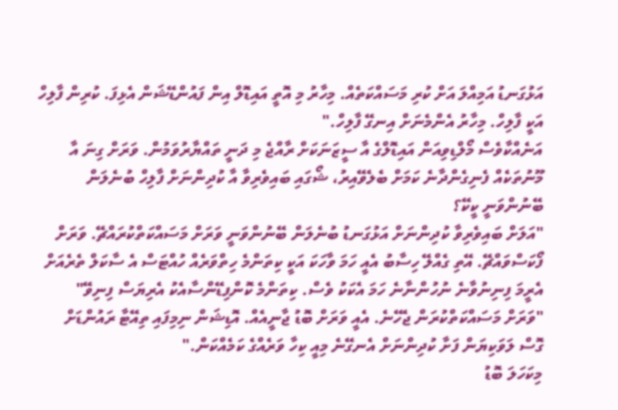އަޅުގަނޑު އަމިއްލަ އަށް ކުރި މަސައްކަތެއް. މިހާރު މި އޮތީ އައިޑޮލް އިން ފައުންޑޭޝަން އެޅިފަ. ކުރިން ފާލިހް އަކީ ފާލިހް. މިހާރު އެންމެނަށް އިނގޭ ފާލިހް."
އަނެއްކާވެސް މޯލްޑިވިއަން އައިޑޮލްގެ އާ ސީޒަނަކަށް ރާއްޖެ މި ދަނީ ތައްޔާރުވަމުން. ވަރަށް ގިނަ އާ މޫނުތަކެއް ފެނިގެންދާނެ ކަމަށް ބެލެވޭއިރު، ޝޯގައި ބައިވެރިވާ އާ ކުދިންނަށް ފާލިހް ބުނެލަން ބޭނުންވަނީ ކީކޭ؟
"އަލަށް ބައިވެރިވާ ކުދިންނަށް އަޅުގަނޑު ބުނެލަން ބޭނުންވަނީ ވަރަށް މަސައްކަތްކުރައްޗޭ. ވަރަށް ފޯކަސްވައްޗޭ. އޭތި ގެއްލޭ ހިސާބު އެއީ ހަމަ ވާހަކަ އަކީ ކިތަންމެ ހިތްވަރެއް ހުއްޓަސް އެ ސާކަލް ތެރެއަށް އެރީމަ ފިނިނުވާނެ ނުހުންނާނެ ހަމަ އެކަކު ވެސް. ކިތަންމެ ކޮންފިޑޭންސާއެކު އެރިޔަސް ފިނިވޭ"
"ވަރަށް މަސައްކަތްކުރަން ޖެހޭނެ. އެއީ ވަރަށް ބޮޑު ޖާނީއެއް. އޮޑިޝަން ނިމިފައި ތިއޭޓާ ރައުންޑަށް ގޮސް ލަވަކިޔަން ފަށާ ކުދިންނަށް އެނގޭނެ މިއީ ކިހާ ވަރެއްގެ ކަމެއްކަން."
މިކަހަލަ ބޮޑު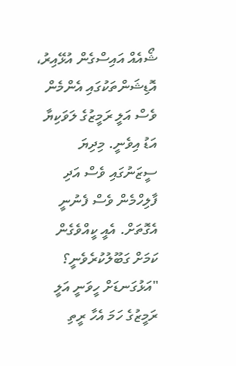ޝޯއެއް އައިސްގެން އުޅޭއިރު، އޮޑިޝަންތަކުގައި އެންމެން ވެސް އަލީ ރަމީޒުގެ ލަވަކިޔާ އަޑު އިވެނީ. މިދިޔަ ސީޒަނުގައި ވެސް އަދި ފާލިހްމެން ވެސް ފެނުނީ އެގޮތަށް. އެއީ ކީއްވެގެން ކަމަށް ގަބޫލުކުރެވެނީ؟
"އަޅުގަނޑަށް ހީވަނީ އަލީ ރަމީޒުގެ ހަމަ އެހާ ރީތި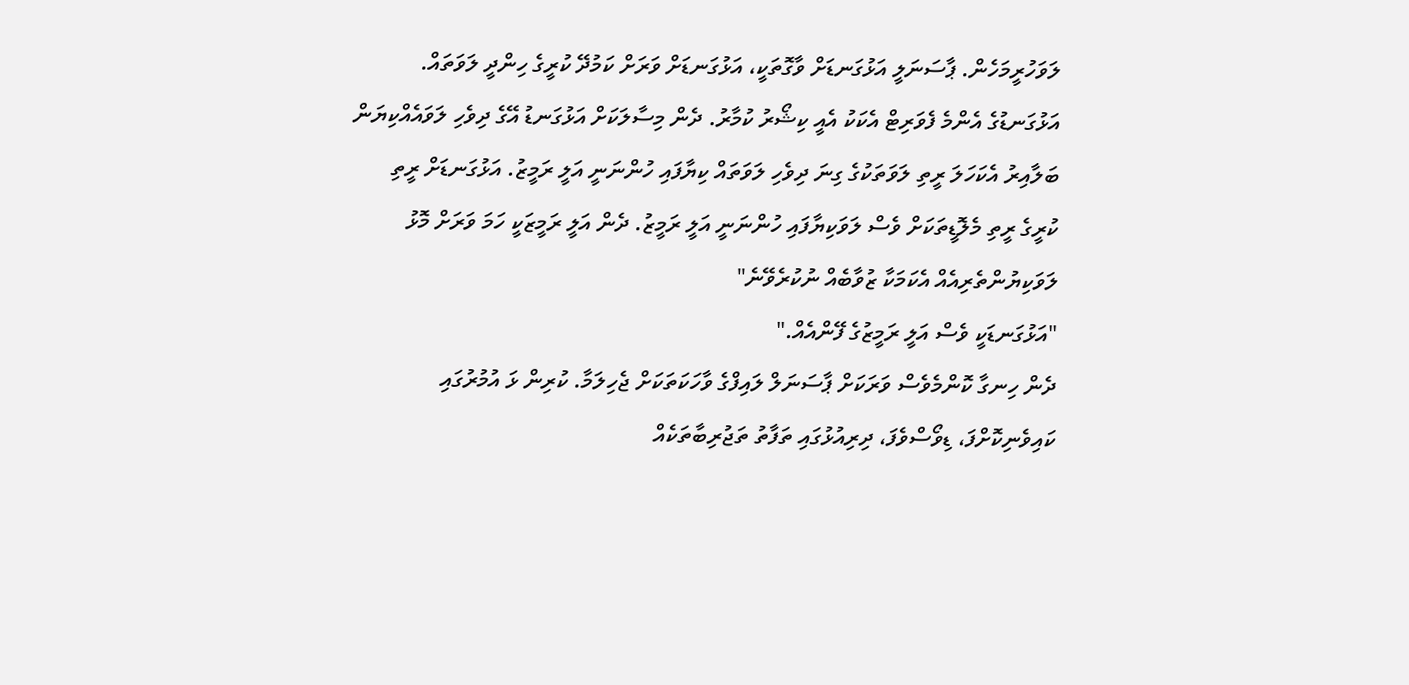ލަވަހުރީމަހެން. ޕާސަނަލީ އަޅުގަނޑަށް ވާގޮތަކީ، އަޅުގަނޑަށް ވަރަށް ކަމުދޭ ކުރީގެ ހިންދީ ލަވަތައް. އަޅުގަނޑުގެ އެންމެ ފެވަރިޓް އެކަކު އެއީ ކިޝޯރު ކުމާރު. ދެން މިސާލަކަށް އަޅުގަނޑު އޭގެ ދިވެހި ލަވައެއްކިޔަން ބަލާއިރު އެކަހަލަ ރީތި ލަވަތަކުގެ ގިނަ ދިވެހި ލަވަތައް ކިޔާފައި ހުންނަނީ އަލީ ރަމީޒު. އަޅުގަނޑަށް ރީތި ކުރީގެ ރީތި މެލޮޑީތަކަށް ވެސް ލަވަކިޔާފައި ހުންނަނީ އަލީ ރަމީޒު. ދެން އަލީ ރަމީޒަކީ ހަމަ ވަރަށް މޮޅު ލަވަކިޔުންތެރިއެއް އެކަމަކާ ޒުވާބެއް ނުކުރެވޭނެ"
"އަޅުގަނޑަކީ ވެސް އަލީ ރަމީޒުގެ ފޭންއެއް."
ދެން ހިނގާ ކޮންމެވެސް ވަރަކަށް ޕާސަނަލް ލައިފްގެ ވާހަކަތަކަށް ޖެހިލަމާ. ކުރިން ޅަ އުމުރުގައި ކައިވެނިކޮށްފަ، ޑިވޯސްވެފަ، ދިރިއުޅުގައި ތަފާތު ތަޖުރިބާތަކެއް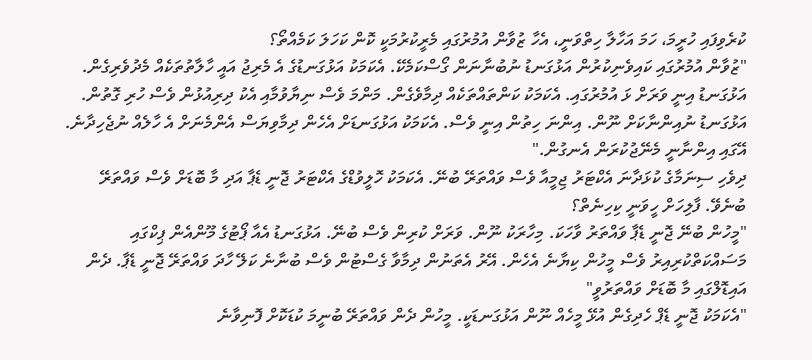ކުރެވިފައި ހުރީމަ، ހަމަ އަހާލާ ހިތްވަނީ، އެހާ ޒުވާން އުމުރުގައި މެރީކުރުމަކީ ކޮން ކަހަލަ ކަމެއްތޯ؟
"ޒުވާން އުމުރުގައި ކައިވެނިކުރުން އަޅުގަނޑު ނުބުނާނަން ގޯސްކަމެކޭ. އެކަމަކު އަޅުގަނޑުގެ އެ މެރިޖު އައީ ހާލާތުތަކެއް މެދުވެރިގެން. އަޅުގަނޑު އިނީ ވަރަށް ޅަ އުމުރުގައި. އެކަމަކު ކަންތައްތަކެއް ދިމާވެގެން. މަންމަ ވެސް ނިޔާވުމާއި އެކު ދިރިއުޅުން ވެސް ހުރި ގޮތުން. އަޅުގަނޑު ނުއިންނާކަށް ނޫން. އިންނަ ހިތުން އިނީ ވެސް. އެކަމަކު އަޅުގަނޑަށް އެހެން ދިމާވިޔަސް އެންމެނަށް އެ ހާލެއް ނުޖެހިދާނެ. އޭގައި އިންނާނީ މެނޭޖުކުރަން އެނގުން."
ދިވެހި ސިނަމާގެ ކުޅަދާނަ އެކްޓަރު ޖިމީއާ ވެސް ވައްތަރޭ ބުނޭ. އެކަމަކު ހޮލީވުޑްގެ އެކްޓަރު ޖޮނީ ޑެޕާ އަދި މާ ބޮޑަށް ވެސް ވައްތަރޭ ބުނެވޭ. ފާލިހަށް ހީވަނީ ކިހިނެތް؟
"މީހުން ބުނޭ ޖޮނީ ޑެޕާ ވައްތަރު ވާހަކަ. މިހާރަކު ނޫން. ވަރަށް ކުރިން ވެސް ބުނޭ. އަޅުގަނޑު އެއާ ޕޯޓުގެ މޫންއެން ޕިކްގައި މަސައްކަތްކުރިއިރު ވެސް މީހުން ކިޔާނެ އެހެން. އޭރު އެތަނުން ދިމާވާ ގެސްޓުން ވެސް ބުނާނެ ކަލޭ ހާދަ ވައްތަރޭ ޖޮނީ ޑެޕާ. ދެން އައިޑޮލްގައި މާ ބޮޑަށް ވައްތަރުވީ"
"އެކަމަކު ޖޮނީ ޑެޕް ހެދިގެން އުޅޭ މީހެއް ނޫން އަޅުގަނޑަކީ. މީހުން ދެން ވައްތަރޭ ބުނީމަ ކުޑަކޮށް ފޮނިވާނެ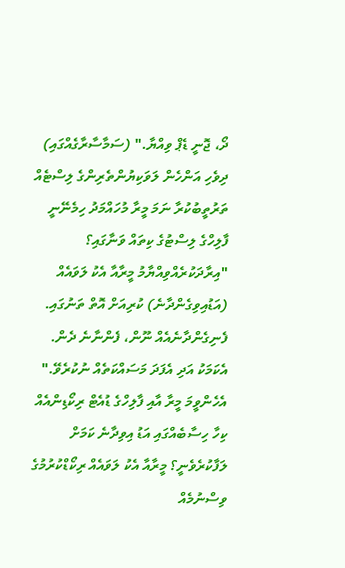ދޯ، ޖޮނީ ޑެޕް ވިއްޔާ." (ސަމާސާރާގެއްގައި)
ދިވެހި އަންހެން ލަވަކިޔުންތެރިންގެ ލިސްޓެއް ތަރުތީބުކުރާ ނަމަ މީރާ މުހައްމަދު ހިމެނޭނީ ފާލިހްގެ ލިސްޓުގެ ކިތައް ވަނާގައި؟
"އިރާދަކުރެއްވިއްޔާމު މީރާއާ އެކު ލަވައެއް (އަޑުއިވިގެންދާނެ) ކުރިއަށް އޮތް ތަނުގައި. ފެނިގެންދާނެއެއް ނޫން، ފެންނާނެ ދެން. އެކަމަކު އަދި އެފަދަ މަސައްކަތެއް ނުކުރެވޭ."
އެހެންވީމަ މީރާ އާއި ފާލިހްގެ ޑުއެޓް ރިކޯޑިންއެއް ކިހާ ހިސާބެއްގައި އަޑު އިވިދާނެ ކަމަށް ލަފާކުރެވެނީ؟ މީރާއާ އެކު ލަވައެއް ރިކޯޑްކުރުމުގެ ވިސްނުމެއް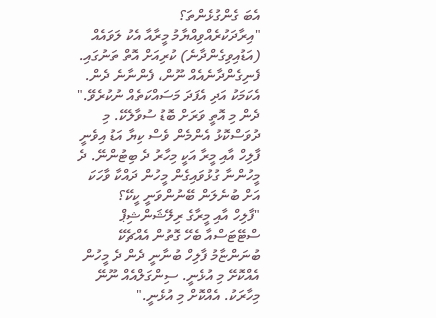އެބަ ގެންގުޅެންތަ؟
"އިރާދަކުރެއްވިއްޔާމު މީރާއާ އެކު ލަވައެއް (އަޑުއިވިގެންދާނެ) ކުރިއަށް އޮތް ތަނުގައި. ފެނިގެންދާނެއެއް ނޫން، ފެންނާނެ ދެން. އެކަމަކު އަދި އެފަދަ މަސައްކަތެއް ނުކުރެވޭ."
ދެން މި އޮތީ ވަރަށް ބޮޑު ސުވާލެކޭ. މި ދުވަސްކޮޅު އެންމެން ވެސް ކިޔާ އަޑު އިވެނީ ފާލިހް އާއި މީރާ އަކީ މިހާރު ދެ ބިޓުންނޭ. ދެ މީހުންނާ ގުޅުވައިގެން މީހުން ދައްކާ ވާހަކަ އަށް ބުނެލަން ބޭނުންވަނީ ކީކޭ؟
"ފާލިހް އާއި މީރާގެ ރިލޭޝަންޝިޕް ސްޓޭޓަސްއާ ބެހޭ ގޮތުން އެއްޗެކޭ ބުނަންޏާމު ފާލިހް ބުނާނީ ދެން ދެ މީހުން އެއްކޮށޭ މި އުޅެނީ. ސިންގަލްއެއް ނޫނޭ މިހާރަކު. އެއްކޮށް މި އުޅެނީ."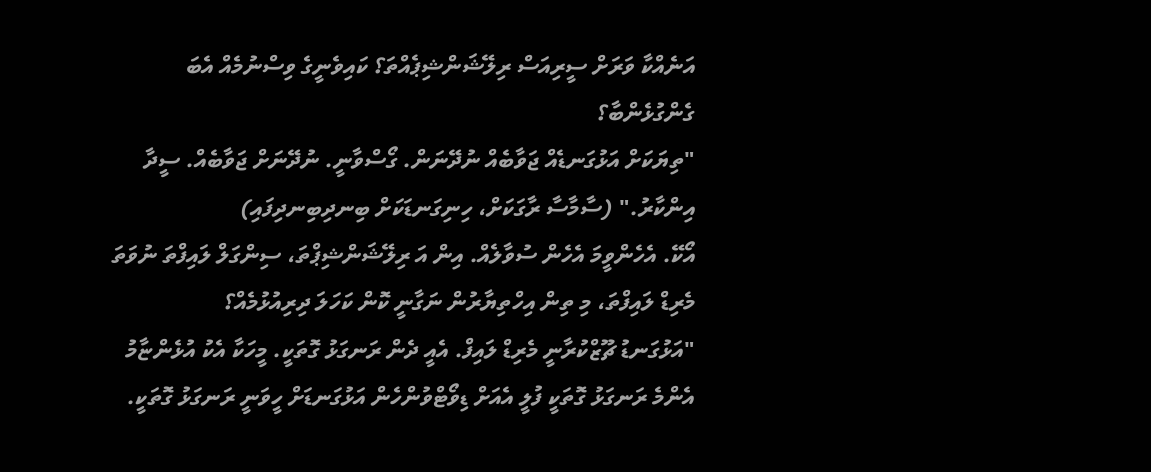އަނެއްކާ ވަރަށް ސީރިއަސް ރިލޭޝަންޝިޕެއްތަ؟ ކައިވެނީގެ ވިސްނުމެއް އެބަ ގެންގުޅެންބާ؟
"ތިޔަކަށް އަޅުގަނޑެއް ޖަވާބެއް ނުދޭނަން. ގޯސްވާނީ. ނުދޭނަށް ޖަވާބެއް. ސީދާ އިންކާރު." (ސާމާސާ ރާގަކަށް، ހިނިގަނޑަކަށް ބިނދިބިނދިފައި)
އޯކޭ. އެހެންވީމަ އެހެން ސުވާލެއް. އިން އަ ރިލޭޝަންޝިޕްތަ، ސިންގަލް ލައިފްތަ ނުވަތަ މެރިޑް ލައިފްތަ، މި ތިން އިހްތިޔާރުން ނަގާނީ ކޮން ކަހަލަ ދިރިއުޅުމެއް؟
"އަޅުގަނޑު ޗޫޒްކުރާނީ މެރިޑް ލައިފް. އެއީ ދެން ރަނގަޅު ގޮތަކީ. މީހަކާ އެކު އުޅެންޏާމު އެންމެ ރަނގަޅު ގޮތަކީ ފުލީ އެއަށް ޑިވޯޓްވުންހެން އަޅުގަނޑަށް ހީވަނީ ރަނގަޅު ގޮތަކީ.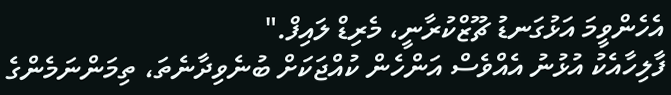އެހެންވީމަ އަޅުގަނޑު ޗޫޒްކުރާނީ، މެރިޑް ލައިފް."
ފާލިހާއެކު އުޅުނު އެއްވެސް އަންހެން ކުއްޖަކަށް ބުނެވިދާނެތަ، ތިމަންނަމެންގެ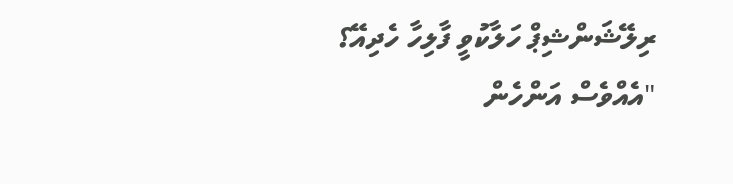ރިލޭޝަންޝިޕް ހަލާކުވީ ފާލިހާ ހެދިއޭ؟
"އެއްވެސް އަންހެން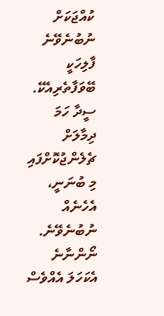ކުއްޖަކަށް ނުބުނެވޭނެ ފާލިހަކީ ބޭވަފާތެރިއެކޭ. ސީދާ ހަމަ ދިމާލަށް ޗެލެންޖުކޮށްފައި މި ބުނަނީ، އެހެނެއް ނުބުނެވޭނެ. ނޯންނާނެ އެކަހަލަ އެއްވެސް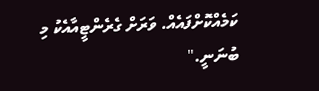ކަމެއްކޮށްފައެއް. ވަރަށް ގެރެންޓީއާއެކު މި ބުނަނީ."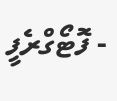- ފޮޓޯގްރެފީ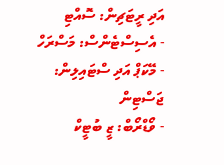އަދި ރީޓަޗިން: ސޮއްޓި
- އެސިސްޓެންސް: މަސްރަހް
- މޭކަޕް އަދި ސްޓައިލިން: ޖަސްޓިން
- ވޯޑްރޯބް: ޒީ ބުޓީކް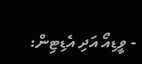- ވީޑިއޯ އަދި އެޑިޓިން: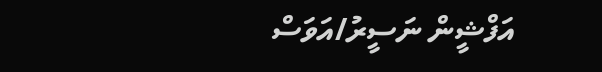އަފްޝީން ނަސީރު/އަވަސް